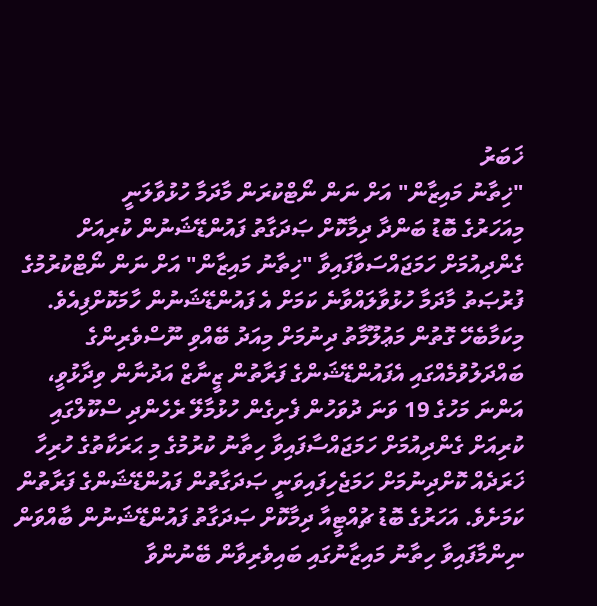ޚަބަރު
"ޚިތާނު މައިޒާން" އަށް ނަން ނޯޓްކުރަން މާދަމާ ހުޅުވާލަނީ
މިއަހަރުގެ ބޮޑު ބަންދާ ދިމާކޮށް ޞަދަގާތު ފައުންޑޭޝަނުން ކުރިއަށް ގެންދިއުމަށް ހަމަޖައްސަވާފައިވާ "ޚިތާނު މައިޒާން" އަށް ނަން ނޯޓްކުރުމުގެ ފުރުޞަތު މާދަމާ ހުޅުވާލައްވާނެ ކަމަށް އެ ފައުންޑޭޝަނުން ހާމަކޮށްފިއެވެ.
މިކަމާބެހޭ ގޮތުން މަޢުލޫމާތު ދިނުމަށް މިއަދު ބޭއްވި ނޫސްވެރިންގެ ބައްދަލުވުމެއްގައި އެފައުންޑޭޝަންގެ ފަރާތުން ޒީނާޒް އަދުނާން ވިދާޅުވީ، އަންނަ މަހުގެ 19 ވަނަ ދުވަހުން ފެށިގެން ހުޅުމާލޭ ރެހެންދި ސްކޫލްގައި ކުރިއަށް ގެންދިއުމަށް ހަމަޖައްސާފައިވާ ހިތާނު ކުރުމުގެ މި ޙަރަކާތުގެ ހުރިހާ ޚަރަދެއް ކޮށްދިނުމަށް ހަމަޖެހިފައިވަނީ ޞަދަގާތުން ފައުންޑޭޝަންގެ ފަރާތުން ކަމަށެވެ. އަހަރުގެ ބޮޑު ޗުއްޓީއާ ދިމާކޮށް ޞަދަގާތު ފައުންޑޭޝަނުން ބާއްވަން ނިންމާފައިވާ ހިތާނު މައިޒާނުގައި ބައިވެރިވާން ބޭނުންވާ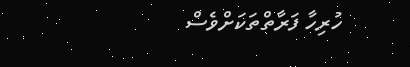ހުރިހާ ފަރާތްތަކަށްވެސް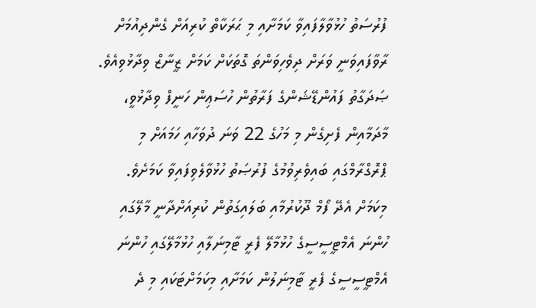ފުރުސަތު ހުޅުވާލާފައިވާ ކަމަށާއި މި ޙަރަކާތް ކުރިއަށް ގެންދިއުމަށް ރާވާފައިވަނީ ވަރަށް ދިވެހިވަންތަ ގޮތަކަށް ކަމަށް ޒީނާޒް ވިދާޅުވިއެވެ.
ޞަދަގާތު ފައުންޑޭޝަންގެ ފަރާތުން ހުސަޢިން ހަނީފް ވިދާޅުވީ، މާދަމާއިން ފެށިގެން މި މަހުގެ 22 ވަނަ ދުވަހާއި ހަމައަށް މި ޕްރޮގްރާމްގައި ބައިވެރިވުމުގެ ފުރުޞަތު ހުޅުވާލެވިފައިވާ ކަމަށެވެ. މިކަމަށް އެދޭ ފޯމް ދޫކުރުމާއި ބަލައިގަތުން ކުރިއަށްދާނީ މާލޭގައި ހުންނަ އެމްޓީސީސީގެ ހުޅުމާލޭ ފެރީ ޓާމިނަލާއި ހުޅުމާލޭގައި ހުންނަ އެމްޓީސީސީގެ ފެރީ ޓާމިނަލުން ކަމަށާއި މިކަމަށްޓަކައި މި ދެ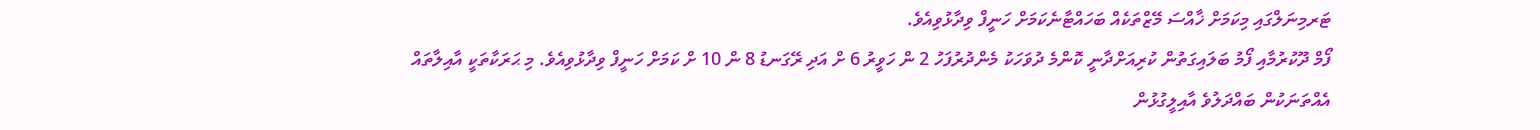ޓަރމިނަލްގައި މިކަމަށް ޚާއްސަ މޭޒްތަކެއް ބަހައްޓާނެކަމަށް ހަނީފް ވިދާޅުވިއެވެ.
ފޯމް ދޫކުރުމާއި ފޯމު ބަލައިގަތުން ކުރިއަށްދާނީ ކޮންމެ ދުވަހަކު މެންދުރުފަހު 2 ން ހަވީރު 6 ށް އަދި ރޭގަނޑު 8 ން 10 ށް ކަމަށް ހަނީފް ވިދާޅުވިއެވެ. މި ޙަރަކާތަކީ އާއިލާތައް އެއްތަނަކުން ބައްދަލުވެ އާއިލީގުޅުން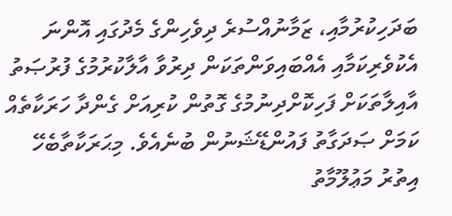ބަދަހިކުރުމާއި، ޒަމާނުއްސުރެ ދިވެހިންގެ މެދުގައި އޮންނަ އެކުވެރިކަމާއި އެއްބައިވަންތަކަން ދިރުވާ އާލާކުރުމުގެ ފުރުޞަތު އާއިލާތަކަށް ފަހިކޮށްދިނުމުގެ ގޮތުން ކުރިއަށް ގެންދާ ހަރަކާތެއް ކަމަށް ޞަދަގާތު ފައުންޑޭޝަނުން ބުނެއެވެ. މިޙަރަކާތާބެހޭ އިތުރު މަޢުލޫމާތު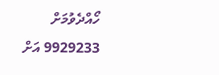ހޯއްދެވުމަށް 9929233 އަށް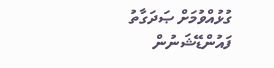ގުޅުއްވުމަށް ޞަދަގާތު ފައުންޑޭޝަނުން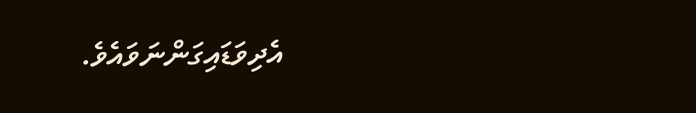އެދިވަޑައިގަންނަވައެވެ.